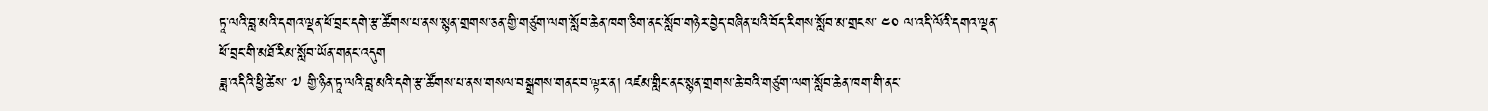ཏཱ་ལའི་བླ་མའི་དགའ་ལྡན་ཕོ་བྲང་དགེ་རྩ་ཚོགས་པ་ནས་སྙན་གྲགས་ཅན་གྱི་གཙུག་ལག་སློབ་ཆེན་ཁག་ཅིག་ནང་སློབ་གཉེར་བྱེད་བཞིན་པའི་བོད་རིགས་སློབ་མ་གྲངས་ ༤༠ ལ་འདི་ལོའི་དགའ་ལྡན་ཕོ་བྲང་གི་མཐོ་རིམ་སློབ་ཡོན་གནང་འདུག
ཟླ་འདིའི་ཕྱི་ཚེས་ ༧ གྱི་ཉིན་ཏཱ་ལའི་བླ་མའི་དགེ་རྩ་ཚོགས་པ་ནས་གསལ་བསྒྲགས་གནང་བ་ལྟར་ན། འཛམ་གླིང་ནང་སྙན་གྲགས་ཆེ་བའི་གཙུག་ལག་སློབ་ཆེན་ཁག་གི་ནང་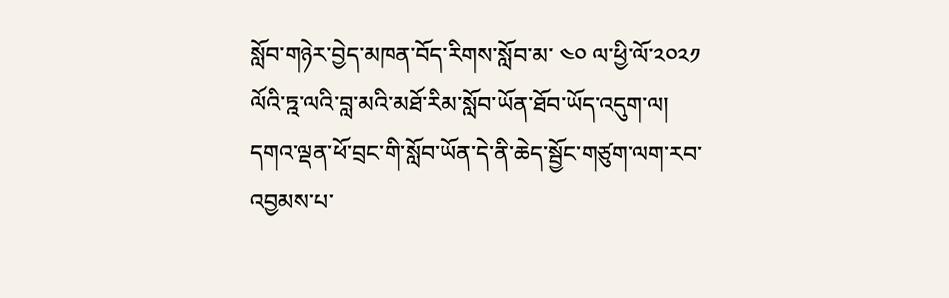སློབ་གཉེར་བྱེད་མཁན་བོད་རིགས་སློབ་མ་ ༤༠ ལ་ཕྱི་ལོ་༢༠༢༡ ལོའི་ཏྰ་ལའི་བླ་མའི་མཐོ་རིམ་སློབ་ཡོན་ཐོབ་ཡོད་འདུག་ལ། དགའ་ལྡན་ཕོ་བྲང་གི་སློབ་ཡོན་དེ་ནི་ཆེད་སྦྱོང་གཙུག་ལག་རབ་འབྱམས་པ་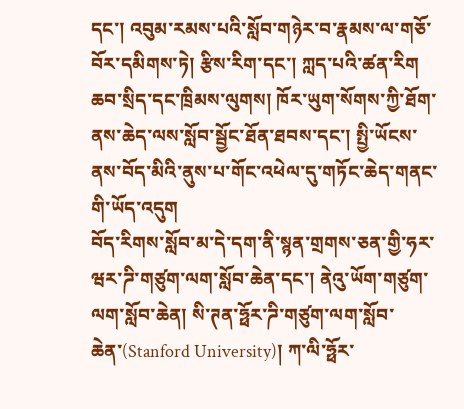དང་། འབུམ་རམས་པའི་སློབ་གཉེར་བ་རྣམས་ལ་གཅོ་བོར་དམིགས་ཏེ། རྩིས་རིག་དང་། ཀླད་པའི་ཚན་རིག ཆབ་སྲིད་དང་ཁྲིམས་ལུགས། ཁོར་ཡུག་སོགས་ཀྱི་ཐོག་ནས་ཆེད་ལས་སློབ་སྦྱོང་ཐོན་ཐབས་དང་། སྤྱི་ཡོངས་ནས་བོད་མིའི་ནུས་པ་གོང་འཕེལ་དུ་གཏོང་ཆེད་གནང་གི་ཡོད་འདུག
བོད་རིགས་སློབ་མ་དེ་དག་ནི་སྙན་གྲགས་ཅན་གྱི་ཧར་ཝར་ཌི་གཙུག་ལག་སློབ་ཆེན་དང་། ནེའུ་ཡོག་གཙུག་ལག་སློབ་ཆེན། སི་ཊན་ཧྥོར་ཌི་གཙུག་ལག་སློབ་ཆེན་(Stanford University)། ཀ་ལི་ཧྥོར་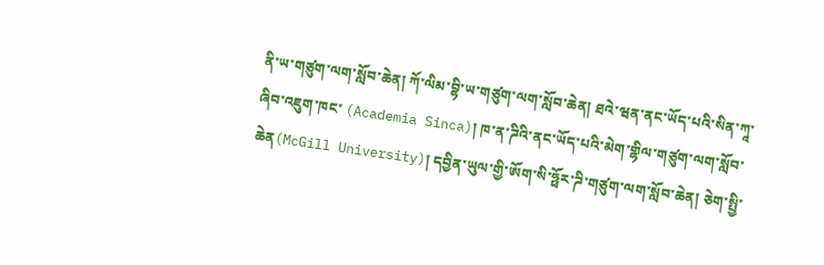ནི་ཡ་གཙུག་ལག་སློབ་ཆེན། ཀོ་ལིམ་བྷི་ཡ་གཙུག་ལག་སློབ་ཆེན། ཐའེ་ཝན་ནང་ཡོད་པའི་སིན་ཀཱ་ཞིབ་འཇུག་ཁང་ (Academia Sinca)། ཁ་ན་ཌིའི་ནང་ཡོད་པའི་མེག་གྷིལ་གཙུག་ལག་སློབ་ཆེན(McGill University)། དབྱིན་ཡུལ་གྱི་ཨོག་སི་ཧྥོར་ཌི་གཙུག་ལག་སློབ་ཆེན། ཅེག་སྤྱི་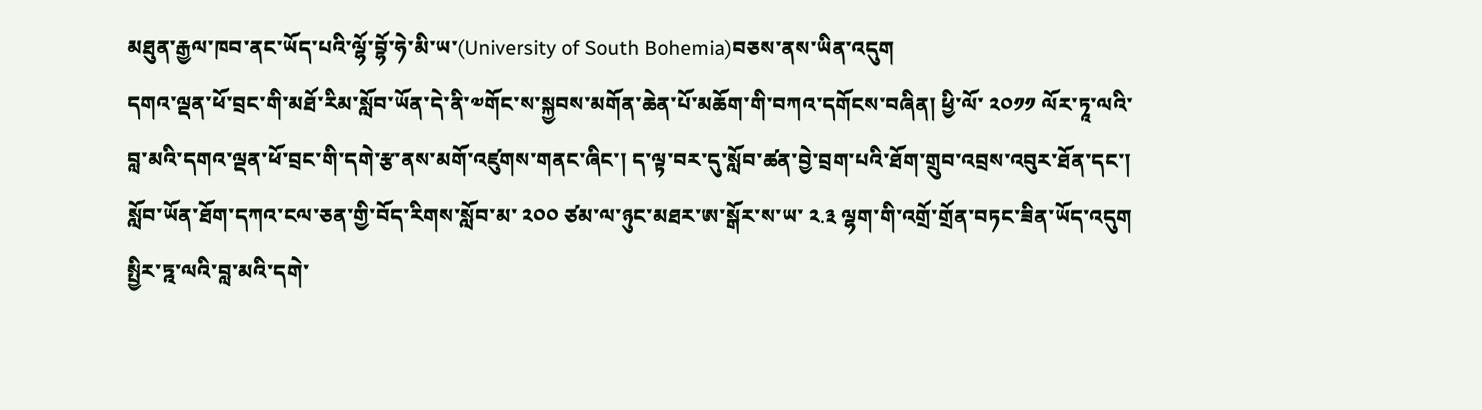མཐུན་རྒྱལ་ཁབ་ནང་ཡོད་པའི་ལྷོ་བྷོ་ཧེ་མི་ཡ་(University of South Bohemia)བཅས་ནས་ཡིན་འདུག
དགའ་ལྡན་ཕོ་བྲང་གི་མཐོ་རིམ་སློབ་ཡོན་དེ་ནི་༧གོང་ས་སྐྱབས་མགོན་ཆེན་པོ་མཆོག་གི་བཀའ་དགོངས་བཞིན། ཕྱི་ལོ་ ༢༠༡༡ ལོར་ཏཱ་ལའི་བླ་མའི་དགའ་ལྡན་ཕོ་བྲང་གི་དགེ་རྩ་ནས་མགོ་འཛུགས་གནང་ཞིང་། ད་ལྟ་བར་དུ་སློབ་ཚན་བྱེ་བྲག་པའི་ཐོག་གྲུབ་འབྲས་འབུར་ཐོན་དང་། སློབ་ཡོན་ཐོག་དཀའ་ངལ་ཅན་གྱི་བོད་རིགས་སློབ་མ་ ༢༠༠ ཙམ་ལ་ཉུང་མཐར་ཨ་སྒོར་ས་ཡ་ ༢.༣ ལྷག་གི་འགྲོ་གྲོན་བཏང་ཟིན་ཡོད་འདུག
སྤྱིར་ཏྰ་ལའི་བླ་མའི་དགེ་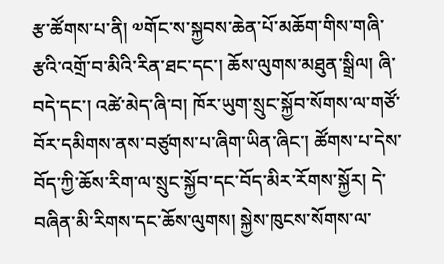རྩ་ཚོགས་པ་ནི། ༧གོང་ས་སྐྱབས་ཆེན་པོ་མཆོག་གིས་གཞི་རྩའི་འགྲོ་བ་མིའི་རིན་ཐང་དང་། ཆོས་ལུགས་མཐུན་སྒྲིལ། ཞི་བདེ་དང་། འཚེ་མེད་ཞི་བ། ཁོར་ཡུག་སྲུང་སྐྱོབ་སོགས་ལ་གཙོ་བོར་དམིགས་ནས་བཙུགས་པ་ཞིག་ཡིན་ཞིང་། ཚོགས་པ་དེས་བོད་ཀྱི་ཆོས་རིག་ལ་སྲུང་སྐྱོབ་དང་བོད་མིར་རོགས་སྐྱོར། དེ་བཞིན་མི་རིགས་དང་ཆོས་ལུགས། སྐྱེས་ཁུངས་སོགས་ལ་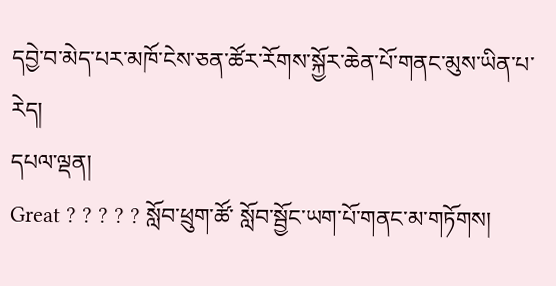དབྱེ་བ་མེད་པར་མཁོ་ངེས་ཅན་ཚོར་རོགས་སྐྱོར་ཆེན་པོ་གནང་མུས་ཡིན་པ་རེད།
དཔལ་ལྡན།
Great ? ? ? ? ? སློབ་ཕྲུག་ཚོ་ སློབ་སྦྱོང་ཡག་པོ་གནང་མ་གཏོགས།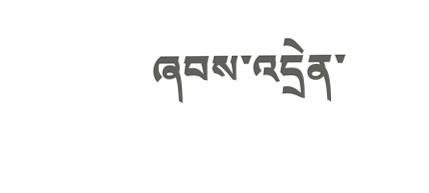ཞབས་འདྲེན་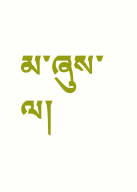མ་ཞུས་ལ།